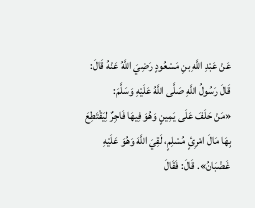عَنْ عَبْدِ اللَّهِ بنِ مَسْعُودٍ رَضِيَ اللَّهُ عَنْهُ قَالَ: قَالَ رَسُولُ اللَّهِ صَلَّى اللَّهُ عَلَيْهِ وَسَلَّمَ:
«مَنْ حَلَفَ عَلَى يَمِينٍ وَهُوَ فِيهَا فَاجِرٌ لِيَقْتَطِعَ بِهَا مَالَ امْرِئٍ مُسْلِمٍ، لَقِيَ اللَّهَ وَهُوَ عَلَيْهِ غَضْبَانُ». قَالَ: فَقَالَ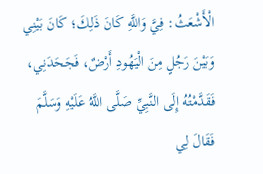الْأَشْعَثُ: فِيَّ وَاللَّهِ كَانَ ذَلِكَ؛ كَانَ بَيْنِي وَبَيْنَ رَجُلٍ مِنَ الْيَهُودِ أَرْضٌ، فَجَحَدَنِي، فَقَدَّمْتُهُ إِلَى النَّبِيِّ صَلَّى اللَّهُ عَلَيْهِ وَسَلَّمَ فَقَالَ لِي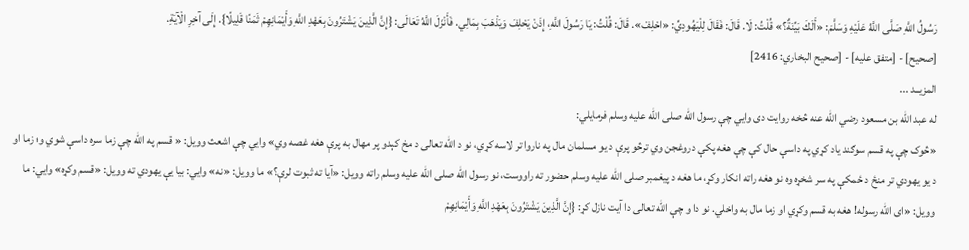رَسُولُ اللَّهِ صَلَّى اللَّهُ عَلَيْهِ وَسَلَّمَ: «أَلَكَ بَيِّنَةٌ؟» قُلْتُ: لَا. قَالَ: فَقَالَ لِلْيَهُودِيِّ: «احْلِفْ». قَالَ: قُلْتُ: يَا رَسُولَ اللَّهِ، إِذَنْ يَحْلِفَ وَيَذْهَبَ بِمَالِي. فَأَنْزَلَ اللَّهُ تَعَالَى: {إِنَّ الَّذِينَ يَشْتَرُونَ بِعَهْدِ اللَّهِ وَأَيْمَانِهِمْ ثَمَنًا قَلِيلًا}. إِلَى آخِرِ الْآيَةِ.
[صحيح] - [متفق عليه] - [صحيح البخاري: 2416]
المزيــد ...
له عبد الله بن مسعود رضي الله عنه څخه روایت دی وایي چې رسول الله صلی الله علیه وسلم فرمایلي:
«څوک چې په قسم سوګند یاد کړي په داسې حال کې چې هغه پکې دروغجن وي ترڅو پرې د یو مسلمان مال په ناروا تر لاسه کړي، نو د الله تعالی د مخ کېدو پر مهال به پرې هغه غصه وي» وایي چې اشعث وویل: « قسم په الله چې زما سره داسې شوي و؛ زما او د یو یهودي تر منځ د ځمکې په سر شخړه وه نو هغه راته انکار وکړ، ما هغه د پیغمبر صلى الله عليه وسلم حضور ته راووست، نو رسول الله صلى الله عليه وسلم راته وویل: «آیا ته ثبوت لرې؟» ما وویل: «نه» وایي: بیا یې یهودي ته وویل: «قسم وکړه» وایي: ما وویل: «ای الله رسوله! هغه به قسم وکړي او زما مال به واخلي. نو دا و چې الله تعالی دا آیت نازل کړ: {إِنَّ الَّذِينَ يَشْتَرُونَ بِعَهْدِ اللَّهِ وَأَيْمَانِهِمْ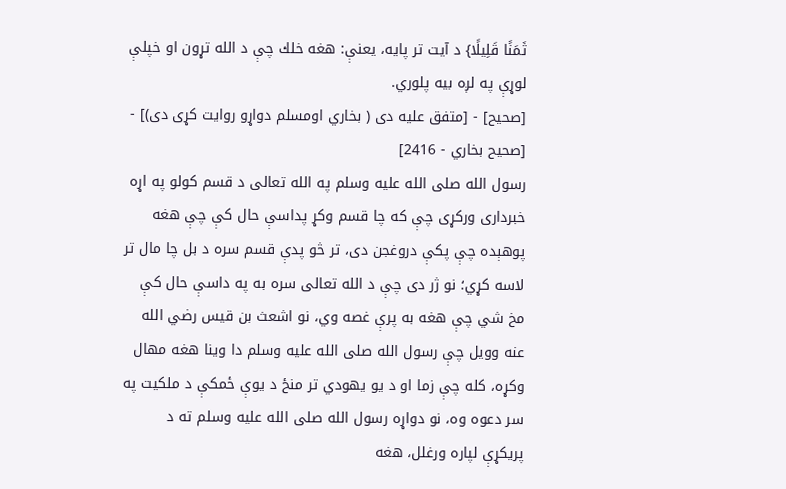ثَمَنًا قَلِيلًا} د آیت تر پایه، یعنې: هغه خلك چې د الله تړون او خپلې لوړې په لږه بيه پلوري.
[صحيح] - [متفق علیه دی ( بخاري اومسلم دواړو روایت کړی دی)] - [صحیح بخاري - 2416]
رسول الله صلی الله علیه وسلم په الله تعالی د قسم کولو په اړه خبرداری ورکړی چې که چا قسم وکړ پداسې حال کې چې هغه پوهېده چې پکې دروغجن دی، تر څو پدې قسم سره د بل چا مال تر لاسه کړي؛ نو ژر دی چې د الله تعالی سره به په داسې حال کې مخ شي چې هغه به پرې غصه وي، نو اشعث بن قیس رضي الله عنه وویل چې رسول الله صلی الله علیه وسلم دا وینا هغه مهال وکړه، کله چې زما او د یو یهودي تر منځ د یوې ځمکې د ملکیت په سر دعوه وه، نو دواړه رسول الله صلی الله علیه وسلم ته د پریکړې لپاره ورغلل، هغه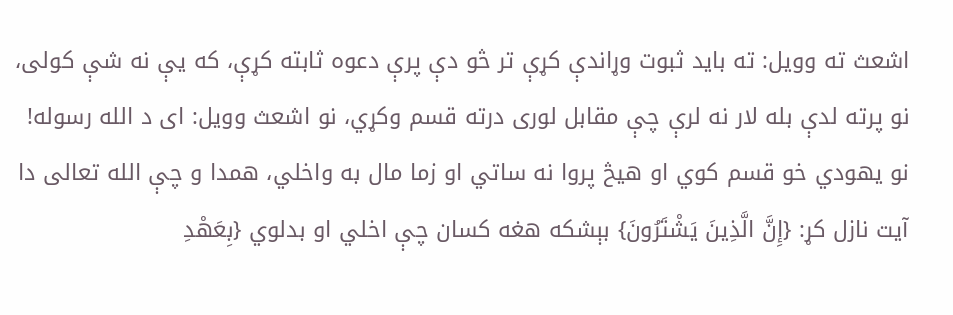اشعث ته وویل: ته باید ثبوت وړاندې کړې تر څو دې پرې دعوه ثابته کړې، که یې نه شې کولی، نو پرته لدې بله لار نه لرې چې مقابل لوری درته قسم وکړي، نو اشعث وویل: ای د الله رسوله! نو یهودي خو قسم کوي او هیڅ پروا نه ساتي او زما مال به واخلي، همدا و چې الله تعالی دا آیت نازل کړ: {إِنَّ الَّذِينَ يَشْتَرُونَ} بېشکه هغه کسان چې اخلي او بدلوي {بِعَهْدِ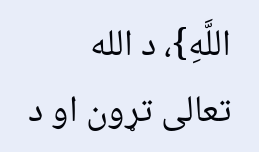اللَّهِ}، د الله تعالی تړون او د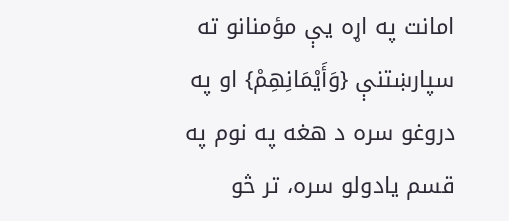امانت په اړه یې مؤمنانو ته سپارښتنې {وَأَيْمَانِهِمْ} او په دروغو سره د هغه په نوم په قسم یادولو سره، تر څو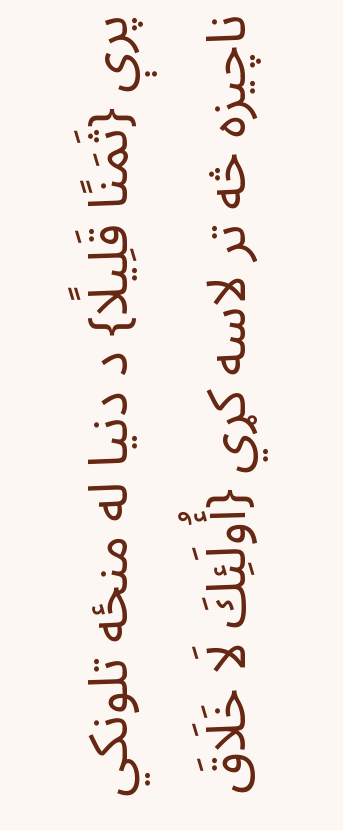پرې {ثَمَنًا قَلِيلًا} د دنیا له منځه تلونکي ناچیزه څه تر لاسه کړي {أُولَئِكَ لَا خَلَاقَ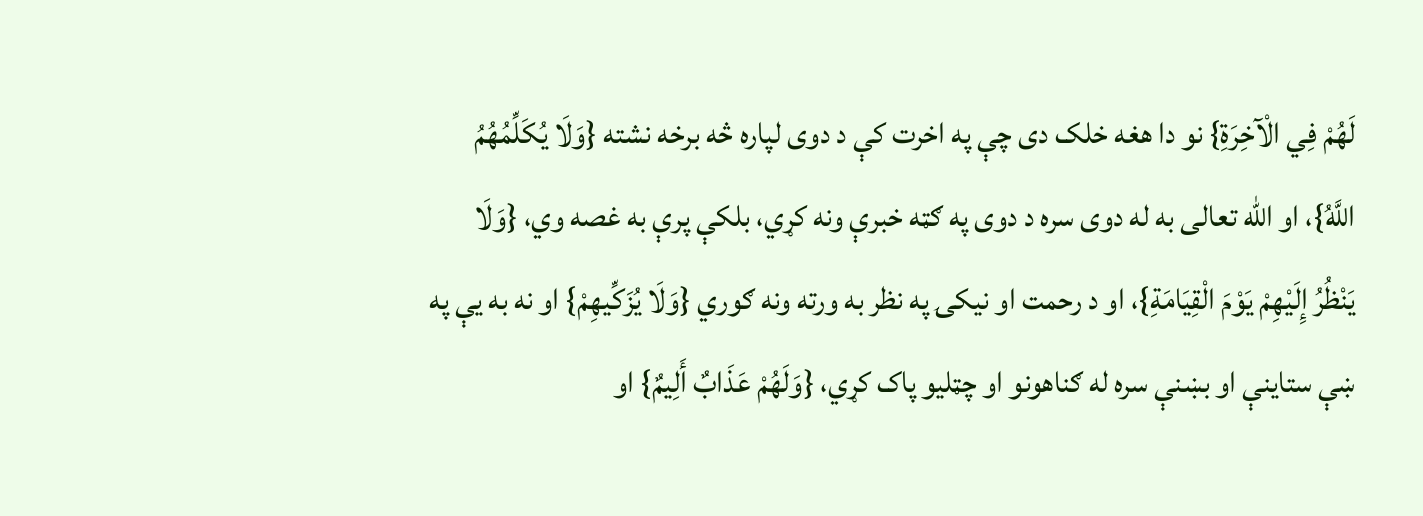لَهُمْ فِي الْآخِرَةِ} نو دا هغه خلک دی چې په اخرت کې د دوی لپاره څه برخه نشته {وَلَا يُكَلِّمُهُمُ اللَّهُ}، او الله تعالی به له دوی سره د دوی په ګټه خبرې ونه کړي، بلکې پرې به غصه وي، {وَلَا يَنْظُرُ إِلَيْهِمْ يَوْمَ الْقِيَامَةِ}، او د رحمت او نیکۍ په نظر به ورته ونه ګوري {وَلَا يُزَكِّيهِمْ} او نه به یې په ښې ستاینې او بښنې سره له ګناهونو او چټلیو پاک کړي، {وَلَهُمْ عَذَابٌ أَلِيمٌ} او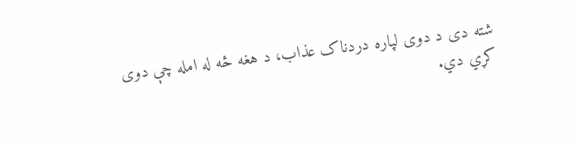شته دی د دوی لپاره دردناک عذاب، د هغه څه له امله چې دوی کړي دي.